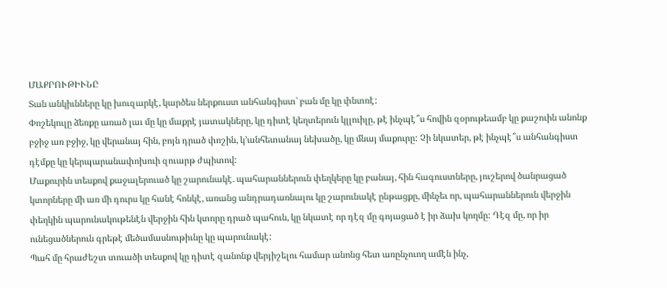ՄԱՔՐՈՒԹԻՒՆԸ
Տան անկիւնները կը խուզարկէ, կարծես ներքուստ անհանգիստ՝ բան մը կը փնտռէ:
Փոշեկուլը ձեռքը առած լաւ մը կը մաքրէ յատակները, կը դիտէ կեղտերուն կլլուիլը, թէ ինչպէ՞ս հովին զօրութեամբ կը քաշուին անոնք բջիջ առ բջիջ, կը վերանայ հին, բոյն դրած փոշին, կ՚անհետանայ նեխածը, կը մնայ մաքուրը: Չի նկատեր, թէ ինչպէ՞ս անհանգիստ դէմքը կը կերպարանափոխուի զուարթ ժպիտով:
Մաքուրին տեսքով քաջալերուած կը շարունակէ. պահարաններուն փեղկերը կը բանայ, հին հագուստները, յուշերով ծանրացած կտորները մի առ մի դուրս կը հանէ հոնկէ, առանց անդրադառնալու կը շարունակէ ընթացքը, մինչեւ որ, պահարաններուն վերջին փեղկին պարունակութենէն վերջին հին կտորը դրած պահուն, կը նկատէ որ դէզ մը գոյացած է իր ձախ կողմը: Դէզ մը, որ իր ունեցածներուն գրեթէ մեծամասնութիւնը կը պարունակէ:
Պահ մը հրաժեշտ տուածի տեսքով կը դիտէ զանոնք վերյիշելու համար անոնց հետ առընչուող ամէն ինչ,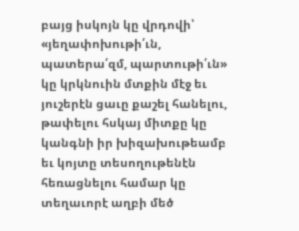բայց իսկոյն կը վրդովի՝ «յեղափոխութի՛ւն, պատերա՛զմ, պարտութի՛ւն» կը կրկնուին մտքին մէջ եւ յուշերէն ցաւը քաշել հանելու, թափելու հսկայ միտքը կը կանգնի իր խիզախութեամբ եւ կոյտը տեսողութենէն հեռացնելու համար կը տեղաւորէ աղբի մեծ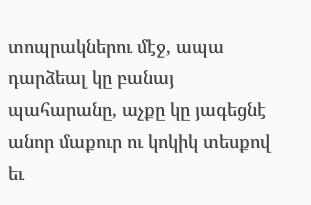տոպրակներու մէջ, ապա դարձեալ կը բանայ պահարանը, աչքը կը յագեցնէ անոր մաքուր ու կոկիկ տեսքով եւ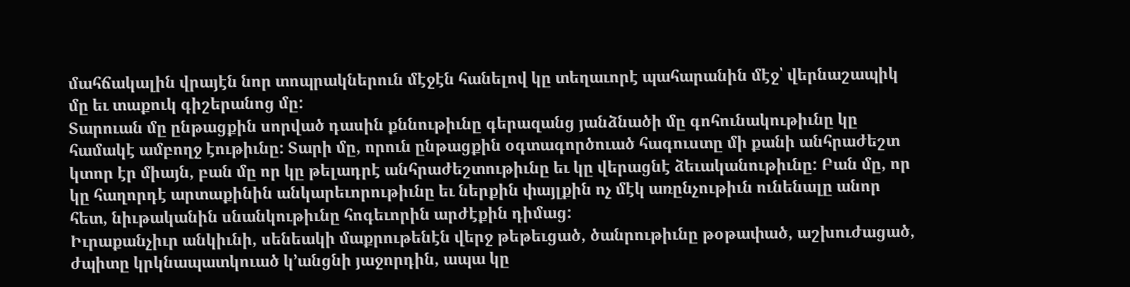մահճակալին վրայէն նոր տոպրակներուն մէջէն հանելով կը տեղաւորէ պահարանին մէջ՝ վերնաշապիկ մը եւ տաքուկ գիշերանոց մը:
Տարուան մը ընթացքին սորված դասին քննութիւնը գերազանց յանձնածի մը գոհունակութիւնը կը համակէ ամբողջ էութիւնը: Տարի մը, որուն ընթացքին օգտագործուած հագուստը մի քանի անհրաժեշտ կտոր էր միայն, բան մը որ կը թելադրէ անհրաժեշտութիւնը եւ կը վերացնէ ձեւականութիւնը: Բան մը, որ կը հաղորդէ արտաքինին անկարեւորութիւնը եւ ներքին փայլքին ոչ մէկ առընչութիւն ունենալը անոր հետ, նիւթականին սնանկութիւնը հոգեւորին արժէքին դիմաց:
Իւրաքանչիւր անկիւնի, սենեակի մաքրութենէն վերջ թեթեւցած, ծանրութիւնը թօթափած, աշխուժացած, ժպիտը կրկնապատկուած կ՚անցնի յաջորդին, ապա կը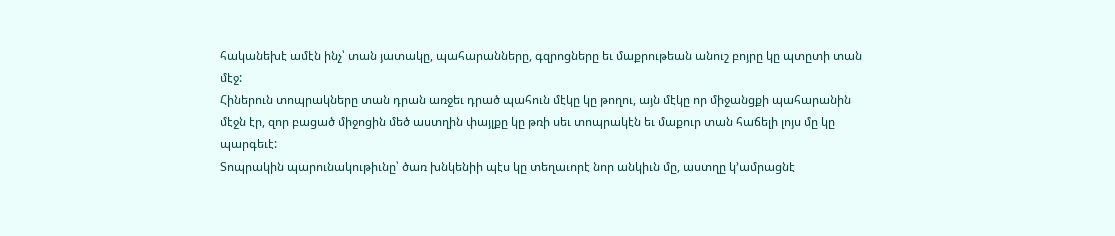հականեխէ ամէն ինչ՝ տան յատակը, պահարանները, գզրոցները եւ մաքրութեան անուշ բոյրը կը պտըտի տան մէջ:
Հիներուն տոպրակները տան դրան առջեւ դրած պահուն մէկը կը թողու, այն մէկը որ միջանցքի պահարանին մէջն էր, զոր բացած միջոցին մեծ աստղին փայլքը կը թռի սեւ տոպրակէն եւ մաքուր տան հաճելի լոյս մը կը պարգեւէ:
Տոպրակին պարունակութիւնը՝ ծառ խնկենիի պէս կը տեղաւորէ նոր անկիւն մը, աստղը կ՚ամրացնէ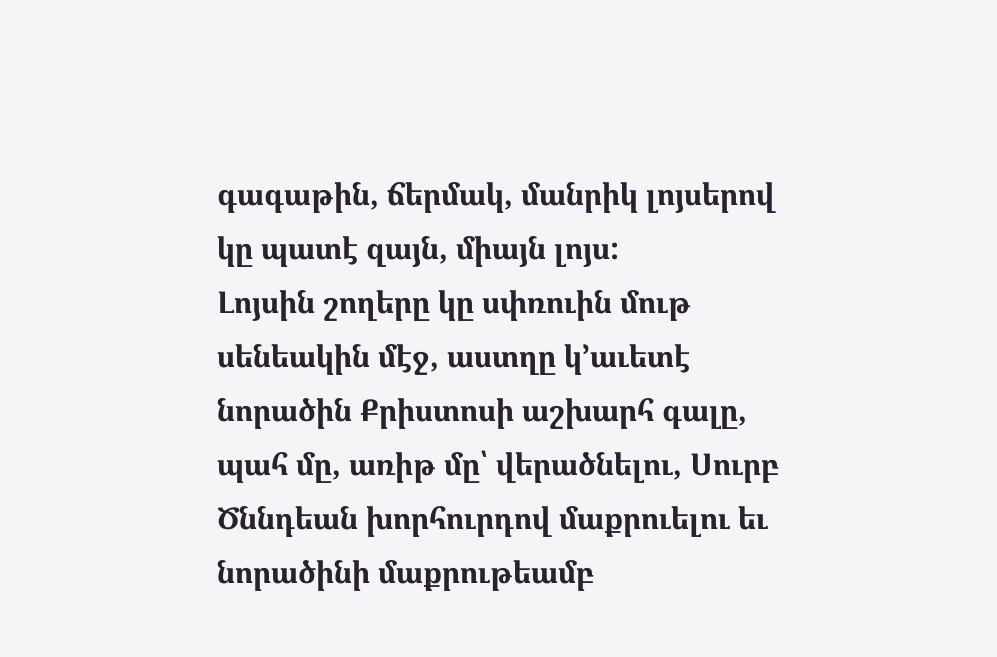գագաթին, ճերմակ, մանրիկ լոյսերով կը պատէ զայն, միայն լոյս:
Լոյսին շողերը կը սփռուին մութ սենեակին մէջ, աստղը կ՚աւետէ նորածին Քրիստոսի աշխարհ գալը, պահ մը, առիթ մը՝ վերածնելու, Սուրբ Ծննդեան խորհուրդով մաքրուելու եւ նորածինի մաքրութեամբ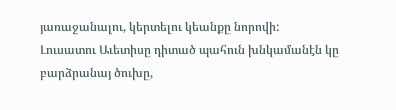յառաջանալու, կերտելու կեանքը նորովի:
Լուսատու Աւետիսը դիտած պահուն խնկամանէն կը բարձրանայ ծուխը,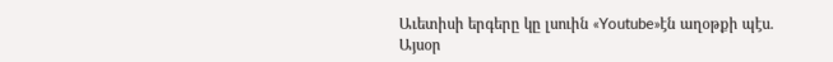Աւետիսի երգերը կը լսուին «Youtube»էն աղօթքի պէս.
Այսօր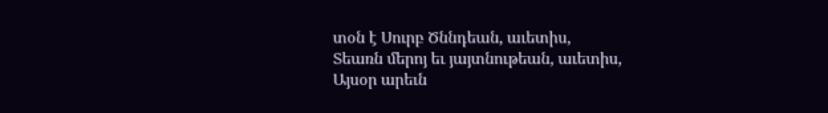տօն է Սուրբ Ծննդեան, աւետիս,
Տեառն մերոյ եւ յայտնութեան, աւետիս,
Այսօր արեւն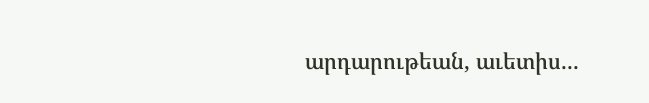արդարութեան, աւետիս...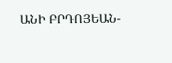ԱՆԻ ԲՐԴՈՅԵԱՆ-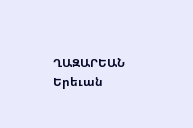ՂԱԶԱՐԵԱՆ
Երեւան